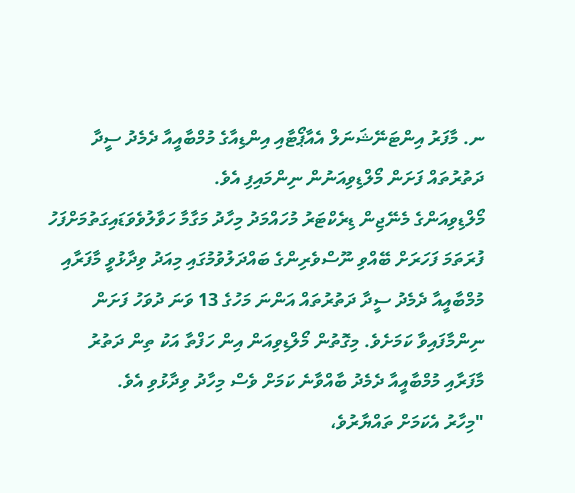ނ. މާފަރު އިންޓަނޭޝަނަލް އެއާޕޯޓާއި އިންޑިއާގެ މުމްބާއީއާ ދެމެދު ސީދާ ދަތުރުތައް ފަށަން މޯލްޑިވިއަނުން ނިންމައިފި އެވެ.
މޯލްޑިވިއަންގެ މެނޭޖިން ޑިރެކްޓަރު މުހައްމަދު މިހާދު މަގާމާ ހަވާލުވެވަޑައިގަތުމަށްފަހު ފުރަތަމަ ފަހަރަށް ބޭއްވި ނޫސްވެރިންގެ ބައްދަލުވުމުގައި މިއަދު ވިދާޅުވީ މާފަރާއި މުމްބާއީއާ ދެމެދު ސީދާ ދަތުރުތައް އަންނަ މަހުގެ 13 ވަނަ ދުވަހު ފަށަން ނިންމާފައިވާ ކަމަށެވެ. މިގޮތުން މޯލްޑިވިއަން އިން ހަފްތާ އަކު ތިން ދަތުރު މާފަރާއި މުމްބާއީއާ ދެމެދު ބާއްވާނެ ކަމަށް ވެސް މިހާދު ވިދާޅުވި އެވެ.
"މިހާރު އެކަމަށް ތައްޔާރުވެ،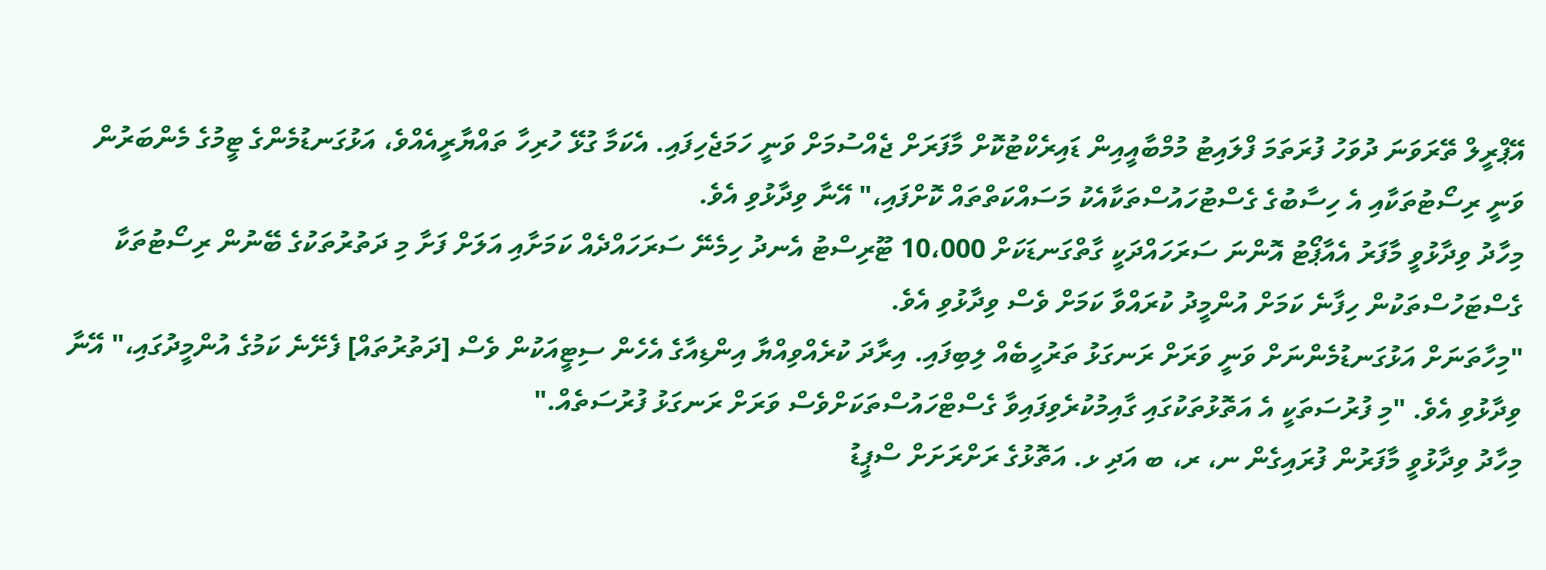އޭޕްރީލް ތޭރަވަނަ ދުވަހު ފުރަތަމަ ފްލައިޓު މުމްބާއީއިން ޑައިރެކްޓުކޮށް މާފަރަށް ޖެއްސުމަށް ވަނީ ހަމަޖެހިފައި. އެކަމާ ގުޅޭ ހުރިހާ ތައްޔާރީއެއްވެ، އަޅުގަނޑުމެންގެ ޓީމުގެ މެންބަރުން ވަނީ ރިސޯޓުތަކާއި އެ ހިސާބުގެ ގެސްޓުހައުސްތަކާއެކު މަސައްކަތްތައް ކޮށްފައި،" އޭނާ ވިދާޅުވި އެވެ.
މިހާދު ވިދާޅުވީ މާފަރު އެއާޕޯޓު އޮންނަ ސަރަހައްދަކީ ގާތްގަނޑަކަށް 10،000 ޓޫރިސްޓު އެނދު ހިމެނޭ ސަރަހައްދެއް ކަމަށާއި އަލަށް ފަށާ މި ދަތުރުތަކުގެ ބޭނުން ރިސޯޓުތަކާ ގެސްޓަހުސްތަކުން ހިފާނެ ކަމަށް އުންމީދު ކުރައްވާ ކަމަށް ވެސް ވިދާޅުވި އެވެ.
"މިހާތަނަށް އަޅުގަނޑުމެންނަށް ވަނީ ވަރަށް ރަނގަޅު ތަރުހީބެއް ލިބިފައި. އިރާދަ ކުރެއްވިއްޔާ އިންޑިއާގެ އެހެން ސިޓީއަކުން ވެސް [ދަތުރުތައް] ފެށޭނެ ކަމުގެ އުންމީދުގައި،" އޭނާ ވިދާޅުވި އެވެ. "މި ފުރުސަތަކީ އެ އަތޮޅުތަކުގައި ގާއިމުކުރެވިފައިވާ ގެސްޓްހައުސްތަކަށްވެސް ވަރަށް ރަނގަޅު ފުރުސަތެއް."
މިހާދު ވިދާޅުވީ މާފަރުން ފުރައިގެން ނ، ރ، ބ އަދި ޅ. އަތޮޅުގެ ރަށްރަށަށް ސްޕީޑު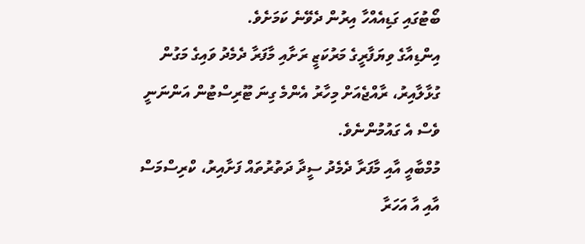ބޯޓުގައި ގަޑިއެއްހާ އިރުން ދެވޭނެ ކަމަށެވެ.
އިންޑިއާގެ ވިޔަފާރީގެ މަރުކަޒީ ރަށާއި މާފަރާ ދެމެދު ވައިގެ މަގުން ގުޅާލާއިރު، ރާއްޖެއަށް މިހާރު އެންމެ ގިނަ ޓޫރިސްޓުން އަންނަނީ ވެސް އެ ގައުމުންނެވެ.
މުމްބާއީ އާއި މާފަރާ ދެމެދު ސީދާ ދަތުރުތައް ފަށާއިރު، ކްރިސްމަސް އާއި އާ އަހަރާ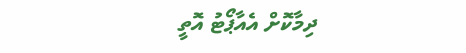ދިމާކޮށް އެއާޕޯޓު އޮތީ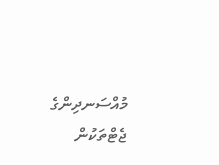މުއްސަނދިންގެ ޖެޓްތަކުން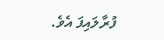ފުރާލައިފަ އެވެ.